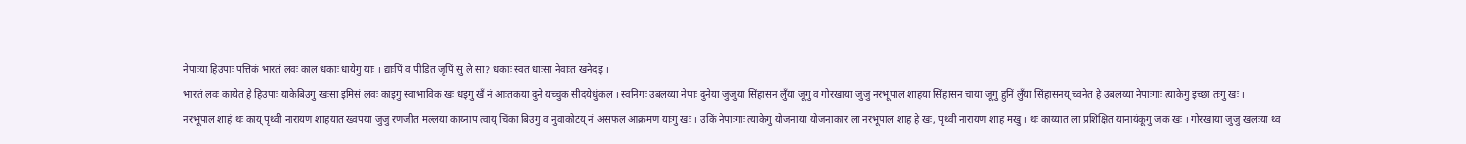नेपाःया हिउपाः पत्तिकं भारतं लवः काल धकाः धायेगु याः । द्याःपिं व पीडित जृपिं सु ले सा? धकाः स्वत धाःसा नेवाःत खनेदइ ।
भारतं लवः कायेत हे हिउपाः याकेबिउगु खःसा इमिसं लवः काइगु स्वाभाविक खः धइगु खँ नं आःतकया दुने यच्चुक सीदयेधुंकल । स्वनिगः उबलय्या नेपाः दुनेया जुजुया सिंहासन लुँया जूगु व गोरखाया जुजु नरभूपाल शाहया सिंहासन चाया जूगु हुनिं लुँया सिंहासनय् च्वनेत हे उबलय्या नेपाःगाः त्याकेगु इच्छा तःगु खः ।
नरभूपाल शाहं थः काय् पृथ्वी नारायण शाहयात ख्वपया जुजु रणजीत मल्लया काय्नाप त्वाय् चिंका बिउगु व नुवाकोटय् नं असफल आक्रमण याःगु खः । उकिं नेपाःगाः त्याकेगु योजनाया योजनाकार ला नरभूपाल शाह हे खः, पृथ्वी नारायण शाह मखु । थः काय्यात ला प्रशिक्षित यानायंकूगु जक खः । गोरखाया जुजु खलःया थ्व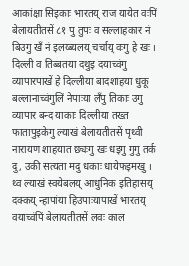आकांक्षा सिइकाः भारतय् राज यायेत वःपिं बेलायतीतसें ८१ पु तुपः व सल्लाहकार नं बिउगु खँ नं इलय्ब्यलय् चर्चाय् वःगु हे खः । दिल्ली व तिब्बतया दथुइ दयाच्वंगु व्यापारपाखें हे दिल्लीया बादशाहया धुकू बल्लानाच्वंगुलिं नेपाःया लँपु तिकाः उगु व्यापार बन्द याकाः दिल्लीया तख्त फातापुइकेगु ल्याखं बेलायतीतसें पृथ्वी नारायण शाहयात छ्यःगु खः धइगु गुगु तर्क दु, उकी सत्यता मदु धकाः धायेफइमखु । थ्व ल्याखं स्वयेबलय् आधुनिक इतिहासय् दक्कय् न्हापांया हिउपाःयापाखें भारतय् वयाच्वंपिं बेलायतीतसें लवः काल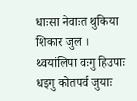धाःसा नेवाःत थुकिया शिकार जुल ।
थ्वयांलिपा वःगु हिउपाः धइगु कोतपर्व जुयाः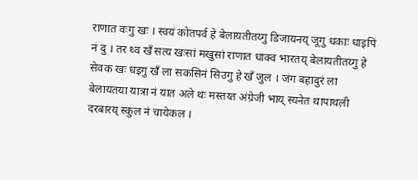राणात वःगु खः । स्वयं कोतपर्व हे बेलायतीतय्गु डिजायनय् जूगु धकाः धाइपिं नं दु । तर थ्व खँ सत्य खःसां मखुसां राणात धाक्व भारतय् बेलायतीतय्गु हे सेवक खः धइगु खँ ला सकसिनं सिउगु हे खँ जुल । जंग बहादुरं ला बेलायतया यात्रा नं यात अले थः मस्तय्त अंग्रेजी भाय् स्यनेत थापाथली दरबारय् स्कुल नं चायेकल ।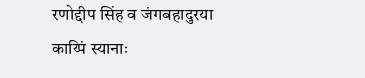रणोद्दीप सिंह व जंगबहादुरया काय्पिं स्यानाः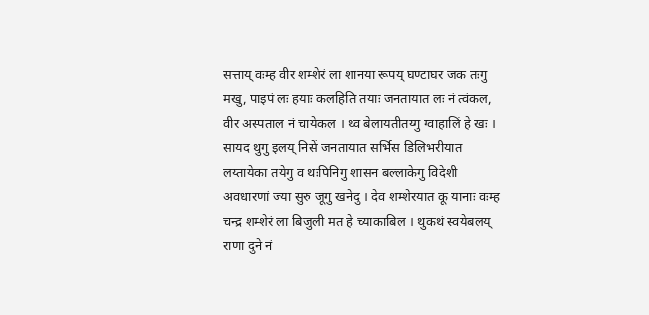सत्ताय् वःम्ह वीर शम्शेरं ला शानया रूपय् घण्टाघर जक तःगु मखु, पाइपं लः हयाः कलहिति तयाः जनतायात लः नं त्वंकल, वीर अस्पताल नं चायेकल । थ्व बेलायतीतय्गु ग्वाहालिं हे खः । सायद थुगु इलय् निसें जनतायात सर्भिस डिलिभरीयात लय्तायेका तयेगु व थःपिनिगु शासन बल्लाकेगु विदेशी अवधारणां ज्या सुरु जूगु खनेदु । देव शम्शेरयात कू यानाः वःम्ह चन्द्र शम्शेरं ला बिजुली मत हे च्याकाबिल । थुकथं स्वयेबलय् राणा दुने नं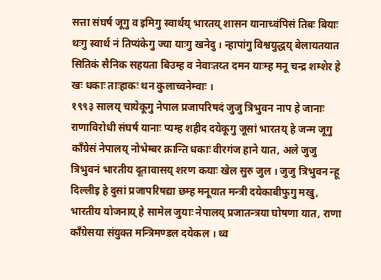सत्ता संघर्ष जूगु व इमिगु स्वार्थय् भारतय् शासन यानाच्वंपिसं तिबः बियाः थःगु स्वार्थ नं तिप्यंकेगु ज्या याःगु खनेदु । न्हापांगु विश्वयुद्धय् बेलायतयात सितिकं सैनिक सहयता बिउम्ह व नेवाःतय्त दमन याःम्ह मनू चन्द्र शम्शेर हे खः धकाः ताःहाकः थन कुलाच्वनेम्वाः ।
१९९३ सालय् चायेकूगु नेपाल प्रजापरिषदं जुजु त्रिभुवन नाप हे जानाः राणाविरोधी संघर्ष यानाः प्यम्ह शहीद दयेकूगु जूसां भारतय् हे जन्म जूगु काँग्रेसं नेपालय् नोभेम्बर क्रान्ति धकाः वीरगंज हाने यात, अले जुजु त्रिभुवनं भारतीय दूतावासय् शरण कयाः खेल सुरु जुल । जुजु त्रिभुवन न्हू दिल्लीइ हे दुसां प्रजापरिषद्या छम्ह मनूयात मन्त्री दयेकाबीफुगु मखु, भारतीय योजनाय् हे सामेल जुयाः नेपालय् प्रजातन्त्रया घोषणा यात, राणा काँग्रेसया संयुक्त मन्त्रिमण्डल दयेकल । थ्व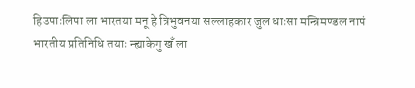हिउपाःलिपा ला भारतया मनू हे त्रिभुवनया सल्लाहकार जुल धाःसा मन्त्रिमण्डल नापं भारतीय प्रतिनिधि तयाः न्ह्याकेगु खँ ला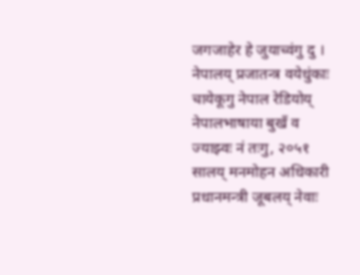जगजाहेर हे जुयाच्वंगु दु ।
नेपालय् प्रजातन्त्र वयेधुंकाः चायेकूगु नेपाल रेडियोय् नेपालभाषाया बुखँ व ज्याझ्वः नं तःगु, २०५१ सालय् मनमोहन अधिकारी प्रधानमन्त्री जूबलय् नेवाः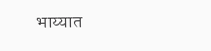भाय्यात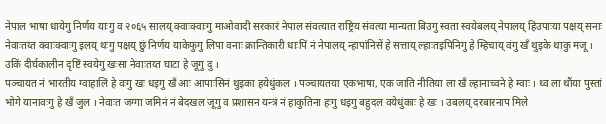नेपाल भाषा धायेगु निर्णय याःगु व २०६५ सालय् क्वाःक्वाःगु माओवादी सरकारं नेपाल संवत्यात राष्ट्रिय संवत्या मान्यता बिउगु स्वता स्वयेबलय् नेपालय् हिउपाःया पक्षय् सनाः नेवाःतय्त क्वाःक्वाःगु इलय् थःगु पक्षय् छुं निर्णय याकेफुगु लिपा वनाः क्रान्तिकारी धाःपिं नं नेपालय् न्हापांनिसें हे सत्ताय् ल्हाःतइपिनिगु हे म्हिचाय् वंगु खँ थुइके थाकु मजू । उकिं दीर्घकालीन दृष्टिं स्वयेगु खःसा नेवाःतय्त घाटा हे जूगु दु ।
पञ्चायत नं भारतीय ग्वाहालिं हे वःगु खः धइगु खँ आः आपाःसिनं थुइका हयेधुंकल । पञ्चायतया एकभाषा, एक जाति नीतिया ला खँ ल्हानाच्वने हे म्वाः । थ्व ला थौंया पुस्तां भोगे यानावःगु हे खँ जुल । नेवाःत जग्गा जमिनं नं बेदखल जूगु व प्रशासन यन्त्रं नं हाकुतिना हःगु धइगु बहुदल वयेधुंकाः हे खः । उबलय् दरबारनाप मिले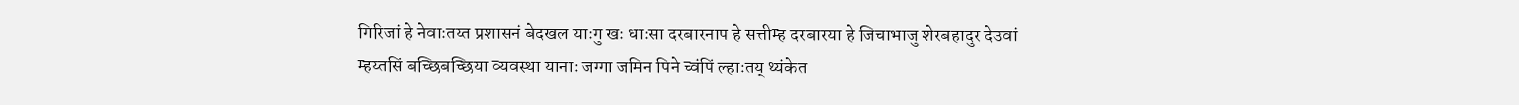गिरिजां हे नेवाःतय्त प्रशासनं बेदखल याःगु खः धाःसा दरबारनाप हे सत्तीम्ह दरबारया हे जिचाभाजु शेरबहादुर देउवां म्हय्तसिं बच्छिबच्छिया व्यवस्था यानाः जग्गा जमिन पिने च्वंपिं ल्हाःतय् थ्यंकेत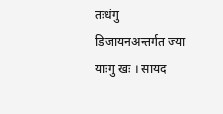तःधंगु डिजायनअन्तर्गत ज्या याःगु खः । सायद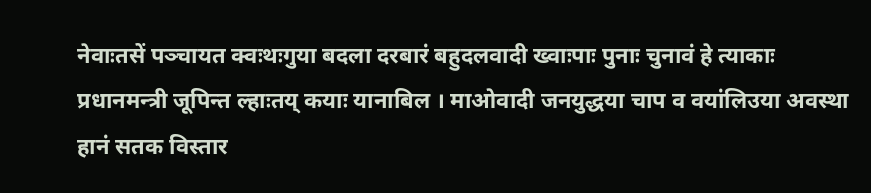नेवाःतसें पञ्चायत क्वःथःगुया बदला दरबारं बहुदलवादी ख्वाःपाः पुनाः चुनावं हे त्याकाः प्रधानमन्त्री जूपिन्त ल्हाःतय् कयाः यानाबिल । माओवादी जनयुद्धया चाप व वयांलिउया अवस्था हानं सतक विस्तार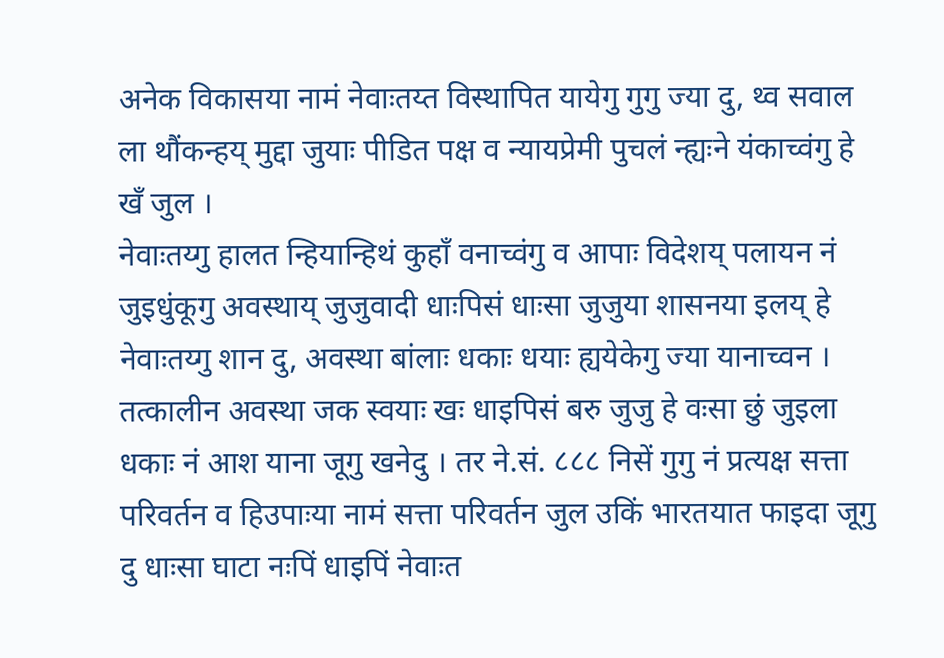अनेक विकासया नामं नेवाःतय्त विस्थापित यायेगु गुगु ज्या दु, थ्व सवाल ला थौंकन्हय् मुद्दा जुयाः पीडित पक्ष व न्यायप्रेमी पुचलं न्ह्यःने यंकाच्वंगु हे खँ जुल ।
नेवाःतय्गु हालत न्हियान्हिथं कुहाँ वनाच्वंगु व आपाः विदेशय् पलायन नं जुइधुंकूगु अवस्थाय् जुजुवादी धाःपिसं धाःसा जुजुया शासनया इलय् हे नेवाःतय्गु शान दु, अवस्था बांलाः धकाः धयाः ह्ययेकेगु ज्या यानाच्वन । तत्कालीन अवस्था जक स्वयाः खः धाइपिसं बरु जुजु हे वःसा छुं जुइला धकाः नं आश याना जूगु खनेदु । तर ने.सं. ८८८ निसें गुगु नं प्रत्यक्ष सत्ता परिवर्तन व हिउपाःया नामं सत्ता परिवर्तन जुल उकिं भारतयात फाइदा जूगु दु धाःसा घाटा नःपिं धाइपिं नेवाःत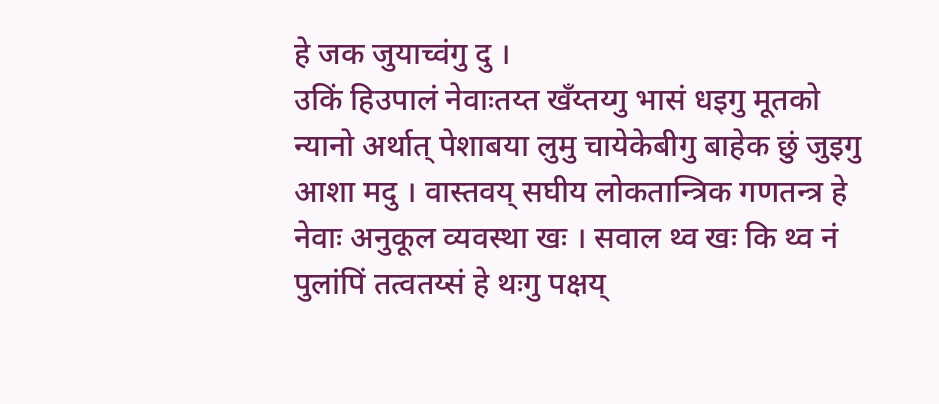हे जक जुयाच्वंगु दु ।
उकिं हिउपालं नेवाःतय्त खँय्तय्गु भासं धइगु मूतको न्यानो अर्थात् पेशाबया लुमु चायेकेबीगु बाहेक छुं जुइगु आशा मदु । वास्तवय् सघीय लोकतान्त्रिक गणतन्त्र हे नेवाः अनुकूल व्यवस्था खः । सवाल थ्व खः कि थ्व नं पुलांपिं तत्वतय्सं हे थःगु पक्षय्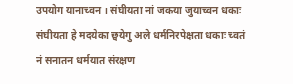उपयोग यानाच्वन । संघीयता नां जकया जुयाच्वन धकाः संघीयता हे मदयेका छ्वयेगु अले धर्मनिरपेक्षता धकाः च्वतं नं सनातन धर्मयात संरक्षण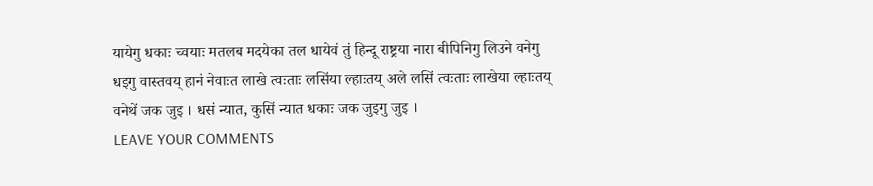यायेगु धकाः च्वयाः मतलब मदयेका तल धायेवं तुं हिन्दू राष्ट्रया नारा बीपिनिगु लिउने वनेगु धइगु वास्तवय् हानं नेवाःत लाखे त्वःताः लसिंया ल्हाःतय् अले लसिं त्वःताः लाखेया ल्हाःतय् वनेथें जक जुइ । धसं न्यात, कुसिं न्यात धकाः जक जुइगु जुइ ।
LEAVE YOUR COMMENTS